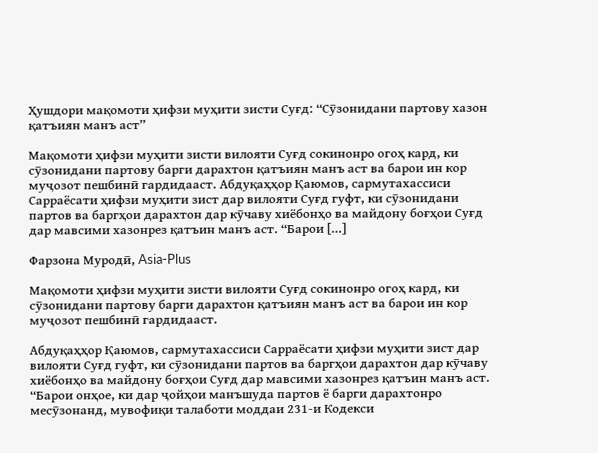Ҳушдори мақомоти ҳифзи муҳити зисти Суғд: “Сӯзонидани партову хазон қатъиян манъ аст”

Мақомоти ҳифзи муҳити зисти вилояти Суғд сокинонро огоҳ кард, ки сӯзонидани партову барги дарахтон қатъиян манъ аст ва барои ин кор муҷозот пешбинӣ гардидааст. Абдуқаҳҳор Қаюмов, сармутахассиси Сарраёсати ҳифзи муҳити зист дар вилояти Суғд гуфт, ки сӯзонидани партов ва баргҳои дарахтон дар кӯчаву хиёбонҳо ва майдону боғҳои Суғд дар мавсими хазонрез қатъин манъ аст. “Барои […]

Фарзона Муродӣ, Asia-Plus

Мақомоти ҳифзи муҳити зисти вилояти Суғд сокинонро огоҳ кард, ки сӯзонидани партову барги дарахтон қатъиян манъ аст ва барои ин кор муҷозот пешбинӣ гардидааст.

Абдуқаҳҳор Қаюмов, сармутахассиси Сарраёсати ҳифзи муҳити зист дар вилояти Суғд гуфт, ки сӯзонидани партов ва баргҳои дарахтон дар кӯчаву хиёбонҳо ва майдону боғҳои Суғд дар мавсими хазонрез қатъин манъ аст. “Барои онҳое, ки дар ҷойҳои манъшуда партов ё барги дарахтонро месӯзонанд, мувофиқи талаботи моддаи 231-и Кодекси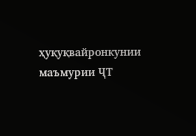ҳуқуқвайронкунии маъмурии ҶТ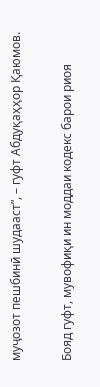муҷозот пешбинӣ шудааст”, – гуфт Абдуқаҳҳор Қаюмов.

Бояд гуфт, мувофиқи ин моддаи кодекс барои риоя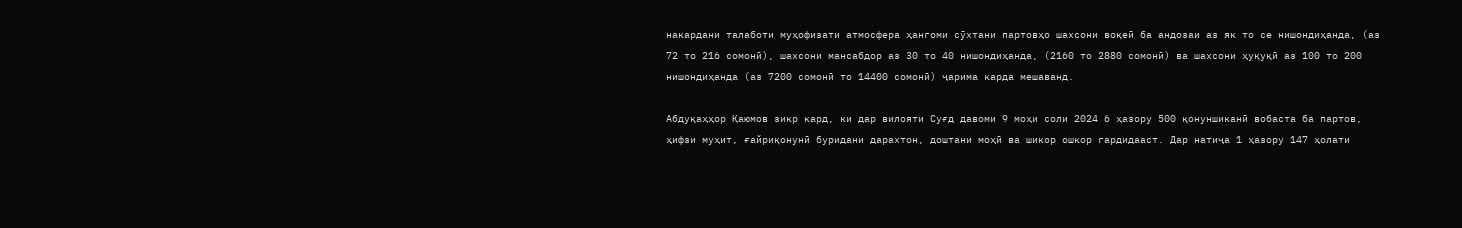накардани талаботи муҳофизати атмосфера ҳангоми сӯхтани партовҳо шахсони воқеӣ ба андозаи аз як то се нишондиҳанда, (аз 72 то 216 сомонӣ), шахсони мансабдор аз 30 то 40 нишондиҳанда, (2160 то 2880 сомонӣ) ва шахсони ҳуқуқӣ аз 100 то 200 нишондиҳанда (аз 7200 сомонӣ то 14400 сомонӣ) ҷарима карда мешаванд.

Абдуқаҳҳор Қаюмов зикр кард, ки дар вилояти Суғд давоми 9 моҳи соли 2024 6 ҳазору 500 қонуншиканӣ вобаста ба партов, ҳифзи муҳит, ғайриқонунӣ буридани дарахтон, доштани моҳӣ ва шикор ошкор гардидааст. Дар натиҷа 1 ҳазору 147 ҳолати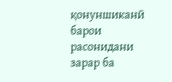қонуншиканӣ барои расонидани зарар ба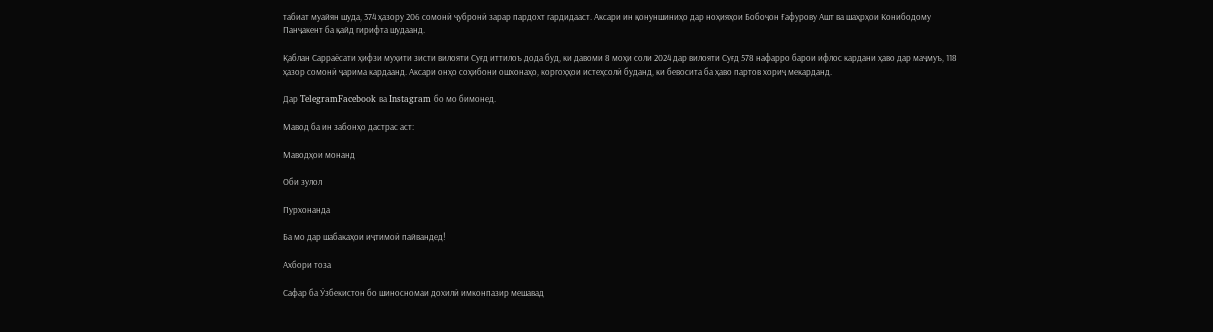табиат муайян шуда, 374 ҳазору 206 сомонӣ ҷубронӣ зарар пардохт гардидааст. Аксари ин қонуншиниҳо дар ноҳияҳои Бобоҷон Ғафурову Ашт ва шаҳрҳои Конибодому Панҷакент ба қайд гирифта шудаанд.

Қаблан Сарраёсати ҳифзи муҳити зисти вилояти Суғд иттилоъ дода буд, ки давоми 8 моҳи соли 2024 дар вилояти Суғд 578 нафарро барои ифлос кардани ҳаво дар маҷмуъ, 118 ҳазор сомонӣ ҷарима кардаанд. Аксари онҳо соҳибони ошхонаҳо, коргоҳҳои истеҳсолӣ буданд, ки бевосита ба ҳаво партов хориҷ мекарданд.

Дар TelegramFacebook ва Instagram бо мо бимонед.

Мавод ба ин забонҳо дастрас аст:

Маводҳои монанд

Оби зулол

Пурхонанда

Ба мо дар шабакаҳои иҷтимоӣ пайвандед!

Ахбори тоза

Сафар ба Ӯзбекистон бо шиносномаи дохилӣ имконпазир мешавад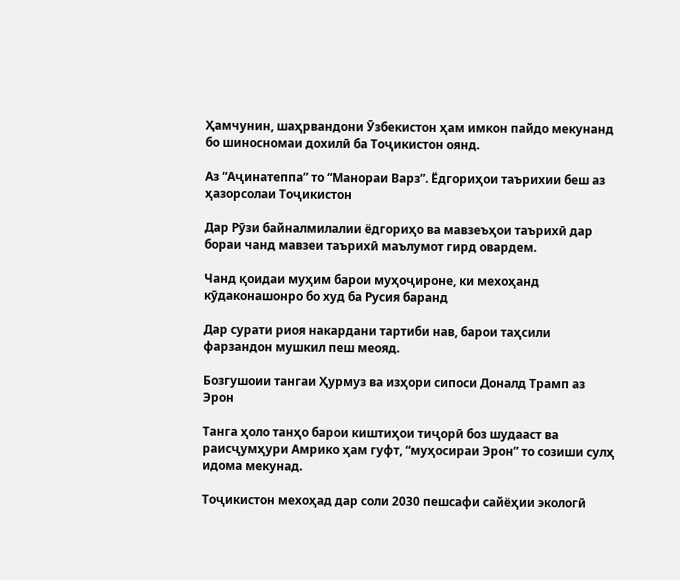Ҳамчунин, шаҳрвандони Ӯзбекистон ҳам имкон пайдо мекунанд бо шиносномаи дохилӣ ба Тоҷикистон оянд.

Аз “Аҷинатеппа” то “Манораи Варз”. Ёдгориҳои таърихии беш аз ҳазорсолаи Тоҷикистон

Дар Рӯзи байналмилалии ёдгориҳо ва мавзеъҳои таърихӣ дар бораи чанд мавзеи таърихӣ маълумот гирд овардем.

Чанд қоидаи муҳим барои муҳоҷироне, ки мехоҳанд кӯдаконашонро бо худ ба Русия баранд

Дар сурати риоя накардани тартиби нав, барои таҳсили фарзандон мушкил пеш меояд.

Бозгушоии тангаи Ҳурмуз ва изҳори сипоси Доналд Трамп аз Эрон

Танга ҳоло танҳо барои киштиҳои тиҷорӣ боз шудааст ва раисҷумҳури Амрико ҳам гуфт, “муҳосираи Эрон” то созиши сулҳ идома мекунад.

Тоҷикистон мехоҳад дар соли 2030 пешсафи сайёҳии экологӣ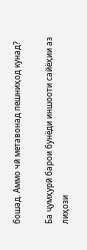бошад. Аммо чӣ метавонад пешниҳод кунад?

Ба ҷумҳурӣ барои бунёди иншооти сайёҳии аз лиҳози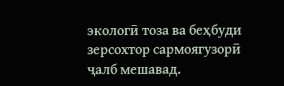экологӣ тоза ва беҳбуди зерсохтор сармоягузорӣ ҷалб мешавад.